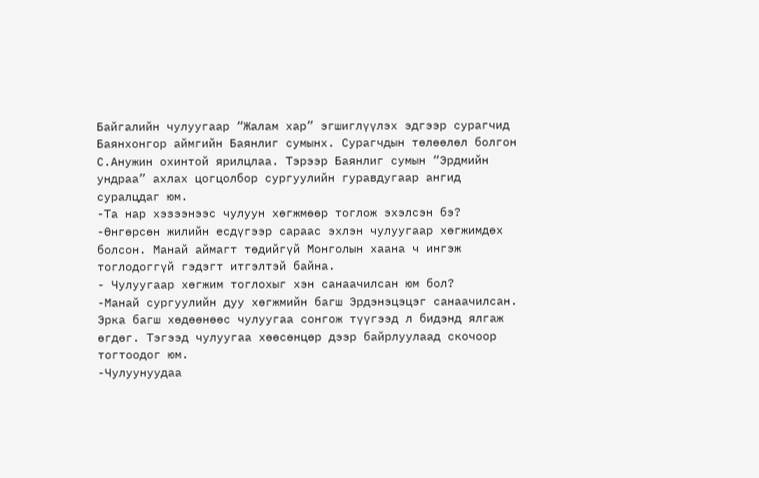Байгалийн чулуугаар “Жалам хар” эгшиглүүлэх эдгээр сурагчид Баянхонгор аймгийн Баянлиг сумынх. Сурагчдын төлөөлөл болгон С.Анужин охинтой ярилцлаа. Тэрээр Баянлиг сумын “Эрдмийн ундраа” ахлах цогцолбор сургуулийн гуравдугаар ангид суралцдаг юм.
-Та нар хэзээнээс чулуун хөгжмөөр тоглож эхэлсэн бэ?
-Өнгөрсөн жилийн есдүгээр сараас эхлэн чулуугаар хөгжимдөх болсон. Манай аймагт төдийгүй Монголын хаана ч ингэж тоглодоггүй гэдэгт итгэлтэй байна.
- Чулуугаар хөгжим тоглохыг хэн санаачилсан юм бол?
-Манай сургуулийн дуу хөгжмийн багш Эрдэнэцэцэг санаачилсан. Эрка багш хөдөөнөөс чулуугаа сонгож түүгээд л бидэнд ялгаж өгдөг. Тэгээд чулуугаа хөөсөнцөр дээр байрлуулаад скочоор тогтоодог юм.
-Чулуунуудаа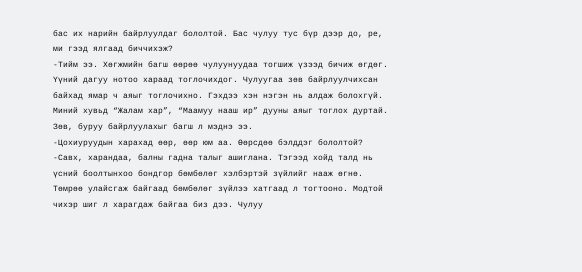бас их нарийн байрлуулдаг бололтой. Бас чулуу тус бүр дээр до, ре, ми гээд ялгаад биччихэж?
-Тийм ээ. Хөгжмийн багш өөрөө чулуунуудаа тогшиж үзээд бичиж өгдөг. Үүний дагуу нотоо хараад тоглочихдог. Чулуугаа зөв байрлуулчихсан байхад ямар ч аяыг тоглочихно. Гэхдээ хэн нэгэн нь алдаж болохгүй. Миний хувьд “Жалам хар”, “Маамуу нааш ир” дууны аяыг тоглох дуртай. Зөв, буруу байрлуулахыг багш л мэднэ ээ.
-Цохиуруудын харахад өөр, өөр юм аа. Өөрсдөө бэлддэг бололтой?
-Савх, харандаа, балны гадна талыг ашиглана. Тэгээд хойд талд нь үсний боолтынхоо бондгор бөмбөлөг хэлбэртэй зүйлийг нааж өгнө. Төмрөө улайсгаж байгаад бөмбөлөг зүйлээ хатгаад л тогтооно. Модтой чихэр шиг л харагдаж байгаа биз дээ. Чулуу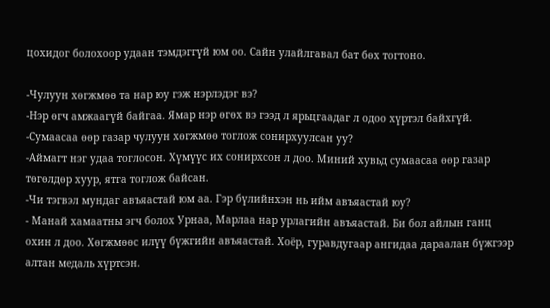цохидог болохоор удаан тэмдэггүй юм оо. Сайн улайлгавал бат бөх тогтоно.

-Чулуун хөгжмөө та нар юу гэж нэрлэдэг вэ?
-Нэр өгч амжаагүй байгаа. Ямар нэр өгөх вэ гээд л ярьцгаадаг л одоо хүртэл байхгүй.
-Сумаасаа өөр газар чулуун хөгжмөө тоглож сонирхуулсан уу?
-Аймагт нэг удаа тоглосон. Хүмүүс их сонирхсон л доо. Миний хувьд сумаасаа өөр газар төгөлдөр хуур, ятга тоглож байсан.
-Чи тэгвэл мундаг авъяастай юм аа. Гэр бүлийнхэн нь ийм авъяастай юу?
- Манай хамаатны эгч болох Урнаа, Марлаа нар урлагийн авъяастай. Би бол айлын ганц охин л доо. Хөгжмөөс илүү бүжгийн авъяастай. Хоёр, гуравдугаар ангидаа дараалан бүжгээр алтан медаль хүртсэн.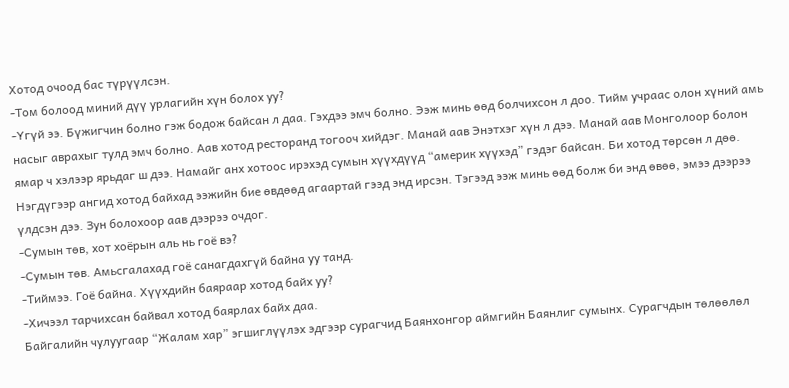Хотод очоод бас түрүүлсэн.
-Том болоод миний дүү урлагийн хүн болох уу?
-Үгүй ээ. Бүжигчин болно гэж бодож байсан л даа. Гэхдээ эмч болно. Ээж минь өөд болчихсон л доо. Тийм учраас олон хүний амь насыг аврахыг тулд эмч болно. Аав хотод ресторанд тогооч хийдэг. Манай аав Энэтхэг хүн л дээ. Манай аав Монголоор болон ямар ч хэлээр ярьдаг ш дээ. Намайг анх хотоос ирэхэд сумын хүүхдүүд “америк хүүхэд” гэдэг байсан. Би хотод төрсөн л дөө. Нэгдүгээр ангид хотод байхад ээжийн бие өвдөөд агаартай гээд энд ирсэн. Тэгээд ээж минь өөд болж би энд өвөө, эмээ дээрээ үлдсэн дээ. Зун болохоор аав дээрээ очдог.
-Сумын төв, хот хоёрын аль нь гоё вэ?
-Сумын төв. Амьсгалахад гоё санагдахгүй байна уу танд.
-Тиймээ. Гоё байна. Хүүхдийн баяраар хотод байх уу?
-Хичээл тарчихсан байвал хотод баярлах байх даа.
Байгалийн чулуугаар “Жалам хар” эгшиглүүлэх эдгээр сурагчид Баянхонгор аймгийн Баянлиг сумынх. Сурагчдын төлөөлөл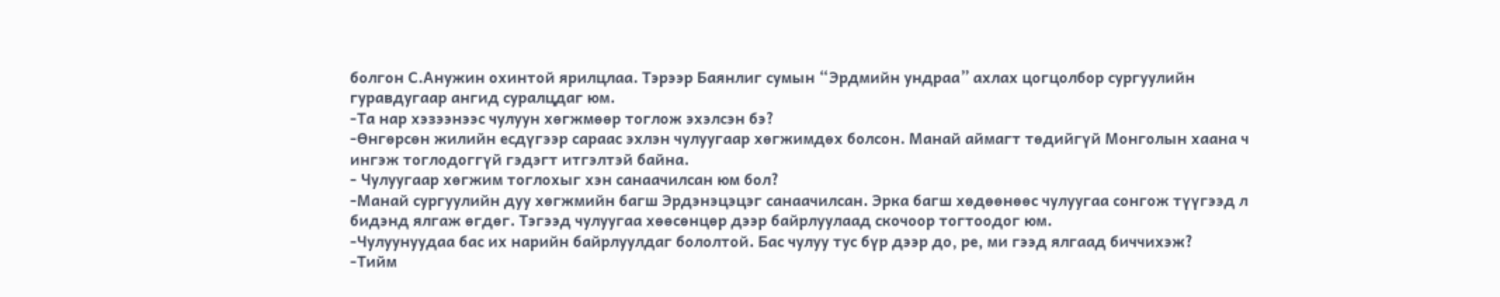болгон С.Анужин охинтой ярилцлаа. Тэрээр Баянлиг сумын “Эрдмийн ундраа” ахлах цогцолбор сургуулийн гуравдугаар ангид суралцдаг юм.
-Та нар хэзээнээс чулуун хөгжмөөр тоглож эхэлсэн бэ?
-Өнгөрсөн жилийн есдүгээр сараас эхлэн чулуугаар хөгжимдөх болсон. Манай аймагт төдийгүй Монголын хаана ч ингэж тоглодоггүй гэдэгт итгэлтэй байна.
- Чулуугаар хөгжим тоглохыг хэн санаачилсан юм бол?
-Манай сургуулийн дуу хөгжмийн багш Эрдэнэцэцэг санаачилсан. Эрка багш хөдөөнөөс чулуугаа сонгож түүгээд л бидэнд ялгаж өгдөг. Тэгээд чулуугаа хөөсөнцөр дээр байрлуулаад скочоор тогтоодог юм.
-Чулуунуудаа бас их нарийн байрлуулдаг бололтой. Бас чулуу тус бүр дээр до, ре, ми гээд ялгаад биччихэж?
-Тийм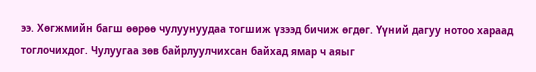ээ. Хөгжмийн багш өөрөө чулуунуудаа тогшиж үзээд бичиж өгдөг. Үүний дагуу нотоо хараад тоглочихдог. Чулуугаа зөв байрлуулчихсан байхад ямар ч аяыг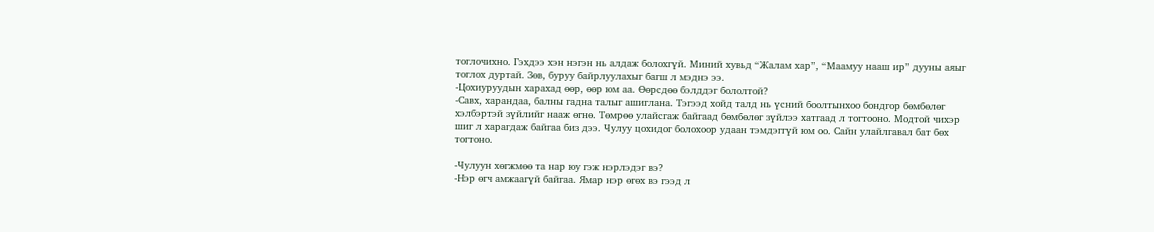тоглочихно. Гэхдээ хэн нэгэн нь алдаж болохгүй. Миний хувьд “Жалам хар”, “Маамуу нааш ир” дууны аяыг тоглох дуртай. Зөв, буруу байрлуулахыг багш л мэднэ ээ.
-Цохиуруудын харахад өөр, өөр юм аа. Өөрсдөө бэлддэг бололтой?
-Савх, харандаа, балны гадна талыг ашиглана. Тэгээд хойд талд нь үсний боолтынхоо бондгор бөмбөлөг хэлбэртэй зүйлийг нааж өгнө. Төмрөө улайсгаж байгаад бөмбөлөг зүйлээ хатгаад л тогтооно. Модтой чихэр шиг л харагдаж байгаа биз дээ. Чулуу цохидог болохоор удаан тэмдэггүй юм оо. Сайн улайлгавал бат бөх тогтоно.

-Чулуун хөгжмөө та нар юу гэж нэрлэдэг вэ?
-Нэр өгч амжаагүй байгаа. Ямар нэр өгөх вэ гээд л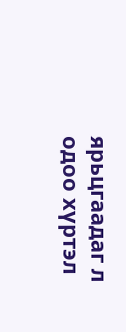ярьцгаадаг л одоо хүртэл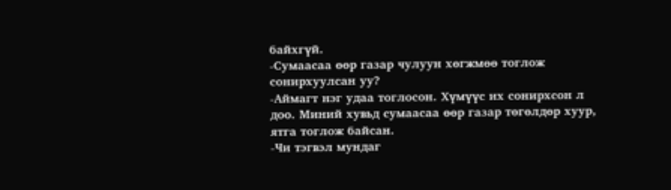байхгүй.
-Сумаасаа өөр газар чулуун хөгжмөө тоглож сонирхуулсан уу?
-Аймагт нэг удаа тоглосон. Хүмүүс их сонирхсон л доо. Миний хувьд сумаасаа өөр газар төгөлдөр хуур, ятга тоглож байсан.
-Чи тэгвэл мундаг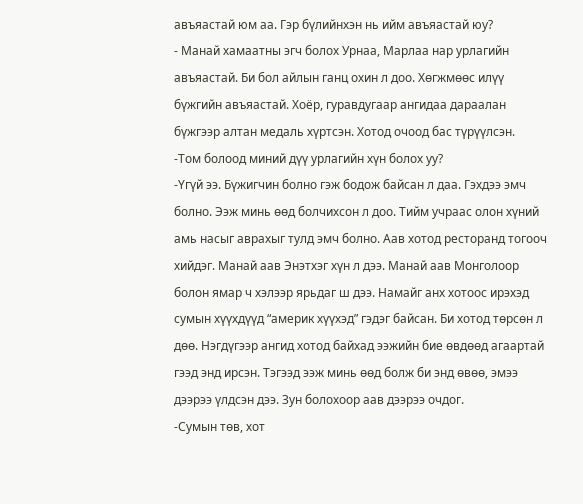авъяастай юм аа. Гэр бүлийнхэн нь ийм авъяастай юу?
- Манай хамаатны эгч болох Урнаа, Марлаа нар урлагийн авъяастай. Би бол айлын ганц охин л доо. Хөгжмөөс илүү бүжгийн авъяастай. Хоёр, гуравдугаар ангидаа дараалан бүжгээр алтан медаль хүртсэн. Хотод очоод бас түрүүлсэн.
-Том болоод миний дүү урлагийн хүн болох уу?
-Үгүй ээ. Бүжигчин болно гэж бодож байсан л даа. Гэхдээ эмч болно. Ээж минь өөд болчихсон л доо. Тийм учраас олон хүний амь насыг аврахыг тулд эмч болно. Аав хотод ресторанд тогооч хийдэг. Манай аав Энэтхэг хүн л дээ. Манай аав Монголоор болон ямар ч хэлээр ярьдаг ш дээ. Намайг анх хотоос ирэхэд сумын хүүхдүүд “америк хүүхэд” гэдэг байсан. Би хотод төрсөн л дөө. Нэгдүгээр ангид хотод байхад ээжийн бие өвдөөд агаартай гээд энд ирсэн. Тэгээд ээж минь өөд болж би энд өвөө, эмээ дээрээ үлдсэн дээ. Зун болохоор аав дээрээ очдог.
-Сумын төв, хот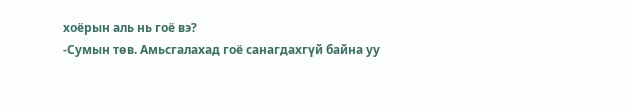хоёрын аль нь гоё вэ?
-Сумын төв. Амьсгалахад гоё санагдахгүй байна уу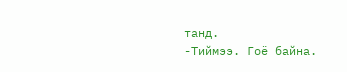танд.
-Тиймээ. Гоё байна.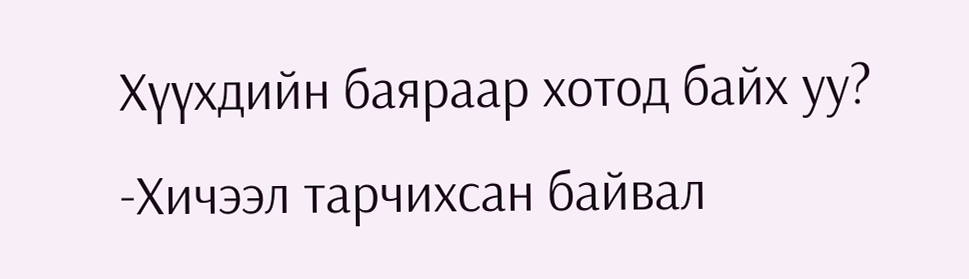Хүүхдийн баяраар хотод байх уу?
-Хичээл тарчихсан байвал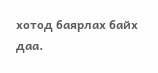хотод баярлах байх даа.